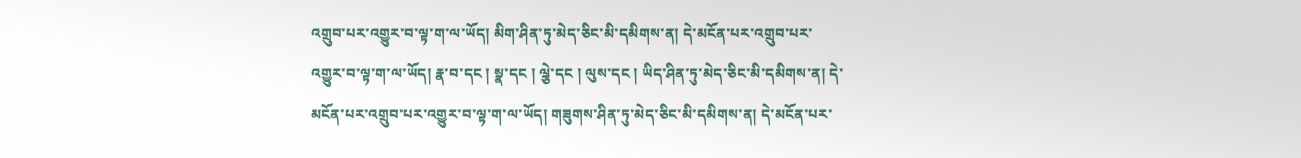འགྲུབ་པར་འགྱུར་བ་ལྟ་ག་ལ་ཡོད། མིག་ཤིན་ཏུ་མེད་ཅིང་མི་དམིགས་ན། དེ་མངོན་པར་འགྲུབ་པར་འགྱུར་བ་ལྟ་ག་ལ་ཡོད། རྣ་བ་དང ། སྣ་དང ། ལྕེ་དང ། ལུས་དང ། ཡིད་ཤིན་ཏུ་མེད་ཅིང་མི་དམིགས་ན། དེ་མངོན་པར་འགྲུབ་པར་འགྱུར་བ་ལྟ་ག་ལ་ཡོད། གཟུགས་ཤིན་ཏུ་མེད་ཅིང་མི་དམིགས་ན། དེ་མངོན་པར་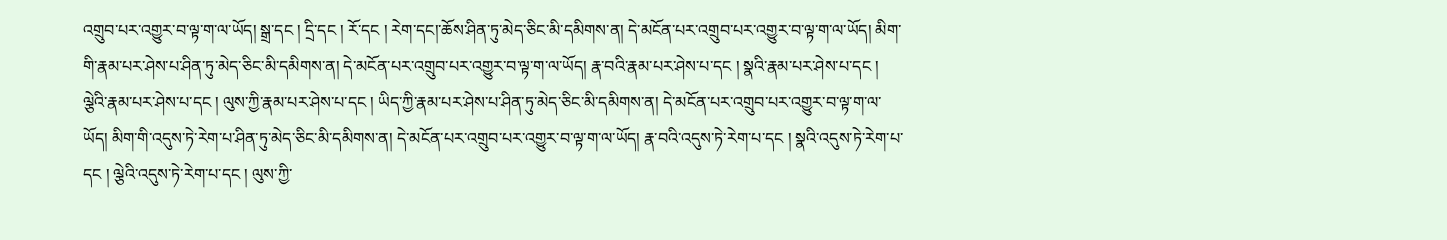འགྲུབ་པར་འགྱུར་བ་ལྟ་ག་ལ་ཡོད། སྒྲ་དང ། དྲི་དང ། རོ་དང ། རེག་དང།་ཆོས་ཤིན་ཏུ་མེད་ཅིང་མི་དམིགས་ན། དེ་མངོན་པར་འགྲུབ་པར་འགྱུར་བ་ལྟ་ག་ལ་ཡོད། མིག་གི་རྣམ་པར་ཤེས་པ་ཤིན་ཏུ་མེད་ཅིང་མི་དམིགས་ན། དེ་མངོན་པར་འགྲུབ་པར་འགྱུར་བ་ལྟ་ག་ལ་ཡོད། རྣ་བའི་རྣམ་པར་ཤེས་པ་དང ། སྣའི་རྣམ་པར་ཤེས་པ་དང ། ལྕེའི་རྣམ་པར་ཤེས་པ་དང ། ལུས་ཀྱི་རྣམ་པར་ཤེས་པ་དང ། ཡིད་ཀྱི་རྣམ་པར་ཤེས་པ་ཤིན་ཏུ་མེད་ཅིང་མི་དམིགས་ན། དེ་མངོན་པར་འགྲུབ་པར་འགྱུར་བ་ལྟ་ག་ལ་ཡོད། མིག་གི་འདུས་ཏེ་རེག་པ་ཤིན་ཏུ་མེད་ཅིང་མི་དམིགས་ན། དེ་མངོན་པར་འགྲུབ་པར་འགྱུར་བ་ལྟ་ག་ལ་ཡོད། རྣ་བའི་འདུས་ཏེ་རེག་པ་དང ། སྣའི་འདུས་ཏེ་རེག་པ་དང ། ལྕེའི་འདུས་ཏེ་རེག་པ་དང ། ལུས་ཀྱི་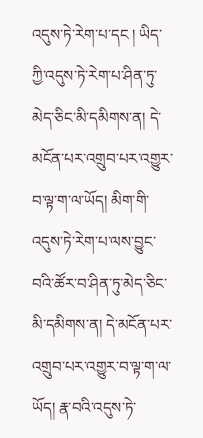འདུས་ཏེ་རེག་པ་དང ། ཡིད་ཀྱི་འདུས་ཏེ་རེག་པ་ཤིན་ཏུ་མེད་ཅིང་མི་དམིགས་ན། དེ་མངོན་པར་འགྲུབ་པར་འགྱུར་བ་ལྟ་ག་ལ་ཡོད། མིག་གི་འདུས་ཏེ་རེག་པ་ལས་བྱུང་བའི་ཚོར་བ་ཤིན་ཏུ་མེད་ཅིང་མི་དམིགས་ན། དེ་མངོན་པར་འགྲུབ་པར་འགྱུར་བ་ལྟ་ག་ལ་ཡོད། རྣ་བའི་འདུས་ཏེ་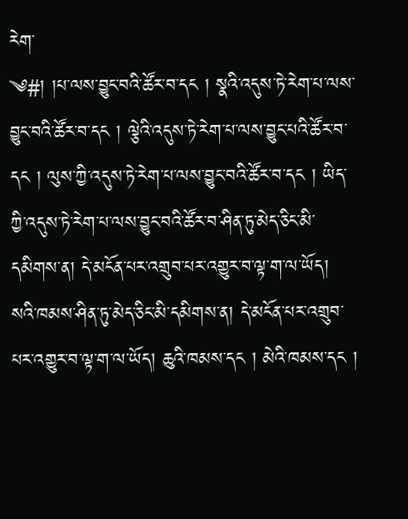རེག་
༄#། །པ་ལས་བྱུང་བའི་ཚོར་བ་དང ། སྣའི་འདུས་ཏེ་རེག་པ་ལས་བྱུང་བའི་ཚོར་བ་དང ། ལྕེའི་འདུས་ཏེ་རེག་པ་ལས་བྱུང་པའི་ཚོར་བ་དང ། ལུས་ཀྱི་འདུས་ཏེ་རེག་པ་ལས་བྱུང་བའི་ཚོར་བ་དང ། ཡིད་ཀྱི་འདུས་ཏེ་རེག་པ་ལས་བྱུང་བའི་ཚོར་བ་ཤིན་ཏུ་མེད་ཅིང་མི་དམིགས་ན། དེ་མངོན་པར་འགྲུབ་པར་འགྱུར་བ་ལྟ་ག་ལ་ཡོད། སའི་ཁམས་ཤིན་ཏུ་མེད་ཅིང་མི་དམིགས་ན། དེ་མངོན་པར་འགྲུབ་པར་འགྱུར་བ་ལྟ་ག་ལ་ཡོད། ཆུའི་ཁམས་དང ། མེའི་ཁམས་དང །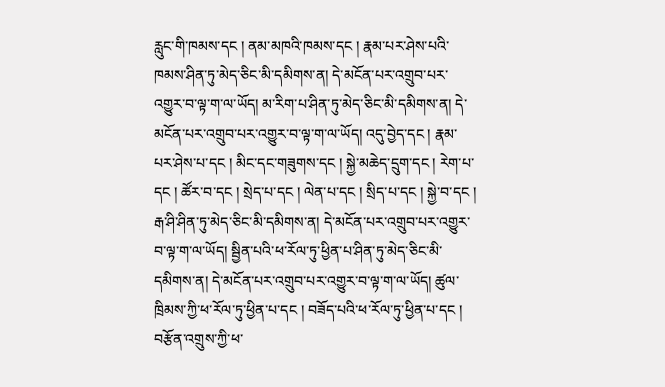རླུང་གི་ཁམས་དང ། ནམ་མཁའི་ཁམས་དང ། རྣམ་པར་ཤེས་པའི་ཁམས་ཤིན་ཏུ་མེད་ཅིང་མི་དམིགས་ན། དེ་མངོན་པར་འགྲུབ་པར་འགྱུར་བ་ལྟ་ག་ལ་ཡོད། མ་རིག་པ་ཤིན་ཏུ་མེད་ཅིང་མི་དམིགས་ན། དེ་མངོན་པར་འགྲུབ་པར་འགྱུར་བ་ལྟ་ག་ལ་ཡོད། འདུ་བྱེད་དང ། རྣམ་པར་ཤེས་པ་དང ། མིང་དང་གཟུགས་དང ། སྐྱེ་མཆེད་དྲུག་དང ། རེག་པ་དང ། ཚོར་བ་དང ། སྲེད་པ་དང ། ལེན་པ་དང ། སྲིད་པ་དང ། སྐྱེ་བ་དང ། རྒ་ཤི་ཤིན་ཏུ་མེད་ཅིང་མི་དམིགས་ན། དེ་མངོན་པར་འགྲུབ་པར་འགྱུར་བ་ལྟ་ག་ལ་ཡོད། སྦྱིན་པའི་ཕ་རོལ་ཏུ་ཕྱིན་པ་ཤིན་ཏུ་མེད་ཅིང་མི་དམིགས་ན། དེ་མངོན་པར་འགྲུབ་པར་འགྱུར་བ་ལྟ་ག་ལ་ཡོད། ཚུལ་ཁྲིམས་ཀྱི་ཕ་རོལ་ཏུ་ཕྱིན་པ་དང ། བཟོད་པའི་ཕ་རོལ་ཏུ་ཕྱིན་པ་དང ། བརྩོན་འགྲུས་ཀྱི་ཕ་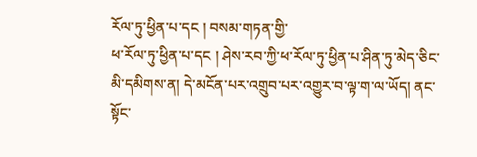རོལ་ཏུ་ཕྱིན་པ་དང ། བསམ་གཏན་གྱི་
ཕ་རོལ་ཏུ་ཕྱིན་པ་དང ། ཤེས་རབ་ཀྱི་ཕ་རོལ་ཏུ་ཕྱིན་པ་ཤིན་ཏུ་མེད་ཅིང་མི་དམིགས་ན། དེ་མངོན་པར་འགྲུབ་པར་འགྱུར་བ་ལྟ་ག་ལ་ཡོད། ནང་སྟོང་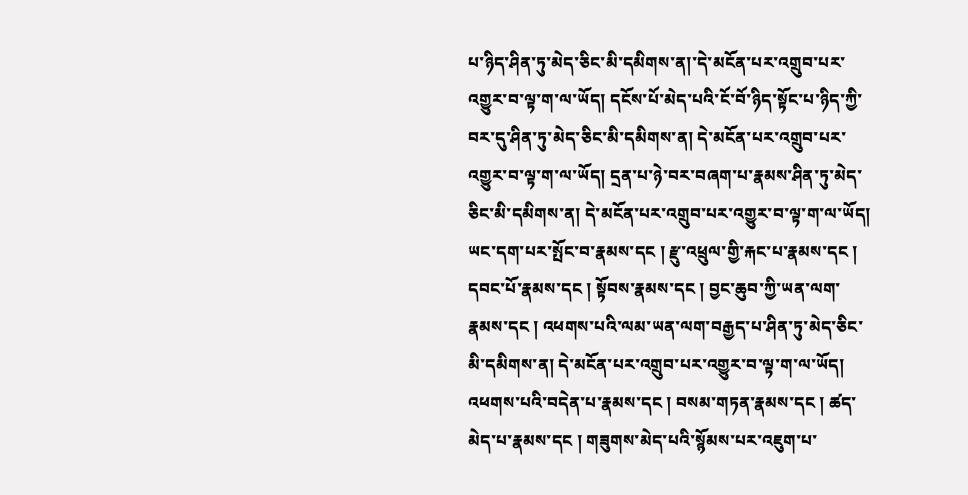པ་ཉིད་ཤིན་ཏུ་མེད་ཅིང་མི་དམིགས་ན།་དེ་མངོན་པར་འགྲུབ་པར་འགྱུར་བ་ལྟ་ག་ལ་ཡོད། དངོས་པོ་མེད་པའི་ངོ་བོ་ཉིད་སྟོང་པ་ཉིད་ཀྱི་བར་དུ་ཤིན་ཏུ་མེད་ཅིང་མི་དམིགས་ན། དེ་མངོན་པར་འགྲུབ་པར་འགྱུར་བ་ལྟ་ག་ལ་ཡོད། དྲན་པ་ཉེ་བར་བཞག་པ་རྣམས་ཤིན་ཏུ་མེད་ཅིང་མི་དམིགས་ན། དེ་མངོན་པར་འགྲུབ་པར་འགྱུར་བ་ལྟ་ག་ལ་ཡོད། ཡང་དག་པར་སྤོང་བ་རྣམས་དང ། རྫུ་འཕྲུལ་གྱི་རྐང་པ་རྣམས་དང ། དབང་པོ་རྣམས་དང ། སྟོབས་རྣམས་དང ། བྱང་ཆུབ་ཀྱི་ཡན་ལག་རྣམས་དང ། འཕགས་པའི་ལམ་ཡན་ལག་བརྒྱད་པ་ཤིན་ཏུ་མེད་ཅིང་མི་དམིགས་ན། དེ་མངོན་པར་འགྲུབ་པར་འགྱུར་བ་ལྟ་ག་ལ་ཡོད། འཕགས་པའི་བདེན་པ་རྣམས་དང ། བསམ་གཏན་རྣམས་དང ། ཚད་མེད་པ་རྣམས་དང ། གཟུགས་མེད་པའི་སྙོམས་པར་འཇུག་པ་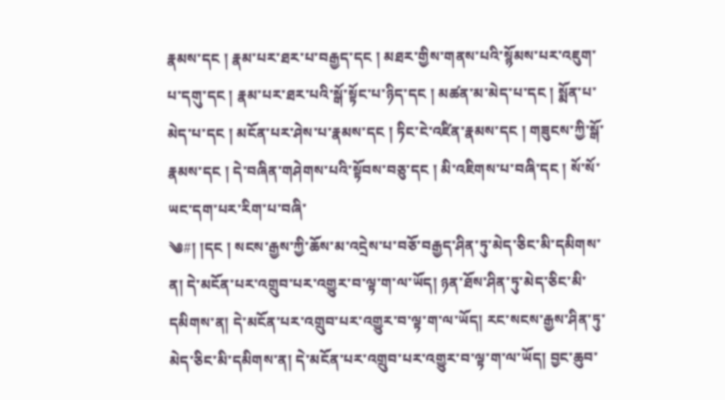རྣམས་དང ། རྣམ་པར་ཐར་པ་བརྒྱད་དང ། མཐར་གྱིས་གནས་པའི་སྙོམས་པར་འཇུག་པ་དགུ་དང ། རྣམ་པར་ཐར་པའི་སྒོ་སྟོང་པ་ཉིད་དང ། མཚན་མ་མེད་པ་དང ། སྨོན་པ་མེད་པ་དང ། མངོན་པར་ཤེས་པ་རྣམས་དང ། ཏིང་ངེ་འཛིན་རྣམས་དང ། གཟུངས་ཀྱི་སྒོ་རྣམས་དང ། དེ་བཞིན་གཤེགས་པའི་སྟོབས་བཅུ་དང ། མི་འཇིགས་པ་བཞི་དང ། སོ་སོ་ཡང་དག་པར་རིག་པ་བཞི་
༄#། །དང ། སངས་རྒྱས་ཀྱི་ཆོས་མ་འདྲེས་པ་བཅོ་བརྒྱད་ཤིན་ཏུ་མེད་ཅིང་མི་དམིགས་ན། དེ་མངོན་པར་འགྲུབ་པར་འགྱུར་བ་ལྟ་ག་ལ་ཡོད། ཉན་ཐོས་ཤིན་ཏུ་མེད་ཅིང་མི་དམིགས་ན། དེ་མངོན་པར་འགྲུབ་པར་འགྱུར་བ་ལྟ་ག་ལ་ཡོད། རང་སངས་རྒྱས་ཤིན་ཏུ་མེད་ཅིང་མི་དམིགས་ན། དེ་མངོན་པར་འགྲུབ་པར་འགྱུར་བ་ལྟ་ག་ལ་ཡོད། བྱང་ཆུབ་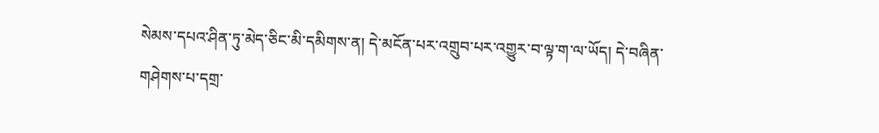སེམས་དཔའ་ཤིན་ཏུ་མེད་ཅིང་མི་དམིགས་ན། དེ་མངོན་པར་འགྲུབ་པར་འགྱུར་བ་ལྟ་ག་ལ་ཡོད། དེ་བཞིན་གཤེགས་པ་དགྲ་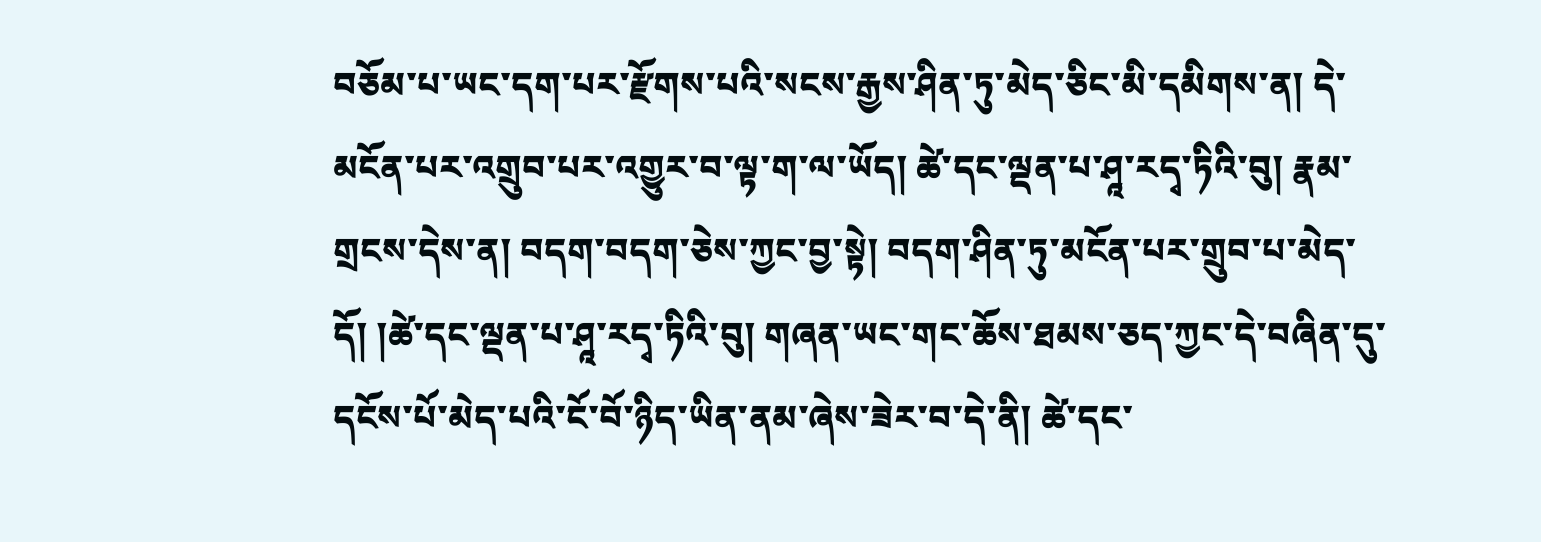བཅོམ་པ་ཡང་དག་པར་རྫོགས་པའི་སངས་རྒྱས་ཤིན་ཏུ་མེད་ཅིང་མི་དམིགས་ན། དེ་མངོན་པར་འགྲུབ་པར་འགྱུར་བ་ལྟ་ག་ལ་ཡོད། ཚེ་དང་ལྡན་པ་ཤཱ་རདྭ་ཏིའི་བུ། རྣམ་གྲངས་དེས་ན། བདག་བདག་ཅེས་ཀྱང་བྱ་སྟེ། བདག་ཤིན་ཏུ་མངོན་པར་གྲུབ་པ་མེད་དོ། །ཚེ་དང་ལྡན་པ་ཤཱ་རདྭ་ཏིའི་བུ། གཞན་ཡང་གང་ཆོས་ཐམས་ཅད་ཀྱང་དེ་བཞིན་དུ་དངོས་པོ་མེད་པའི་ངོ་བོ་ཉིད་ཡིན་ནམ་ཞེས་ཟེར་བ་དེ་ནི། ཚེ་དང་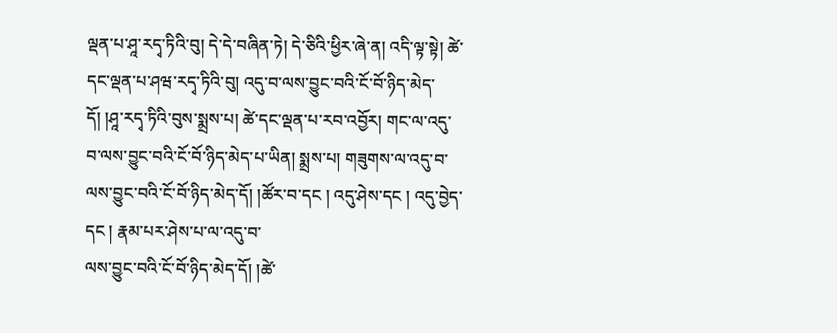ལྡན་པ་ཤཱ་རདྭ་ཏིའི་བུ། དེ་དེ་བཞིན་ཏེ། དེ་ཅིའི་ཕྱིར་ཞེ་ན། འདི་ལྟ་སྟེ། ཚེ་དང་ལྡན་པ་ཤཝ་རདྭ་ཏིའི་བུ། འདུ་བ་ལས་བྱུང་བའི་ངོ་བོ་ཉིད་མེད་དོ། །ཤཱ་རདྭ་ཏིའི་བུས་སྨྲས་པ། ཚེ་དང་ལྡན་པ་རབ་འབྱོར། གང་ལ་འདུ་བ་ལས་བྱུང་བའི་ངོ་བོ་ཉིད་མེད་པ་ཡིན། སྨྲས་པ། གཟུགས་ལ་འདུ་བ་ལས་བྱུང་བའི་ངོ་བོ་ཉིད་མེད་དོ། །ཚོར་བ་དང ། འདུ་ཤེས་དང ། འདུ་བྱེད་དང ། རྣམ་པར་ཤེས་པ་ལ་འདུ་བ་
ལས་བྱུང་བའི་ངོ་བོ་ཉིད་མེད་དོ། །ཚེ་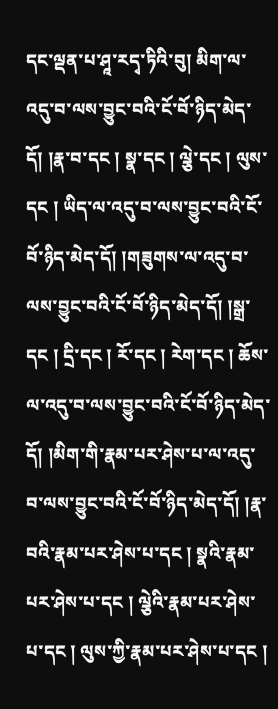དང་ལྡན་པ་ཤཱ་རདྭ་ཏིའི་བུ། མིག་ལ་འདུ་བ་ལས་བྱུང་བའི་ངོ་བོ་ཉིད་མེད་དོ། །རྣ་བ་དང ། སྣ་དང ། ལྕེ་དང ། ལུས་དང ། ཡིད་ལ་འདུ་བ་ལས་བྱུང་བའི་ངོ་བོ་ཉིད་མེད་དོ། །གཟུགས་ལ་འདུ་བ་ལས་བྱུང་བའི་ངོ་བོ་ཉིད་མེད་དོ། །སྒྲ་དང ། དྲི་དང ། རོ་དང ། རེག་དང ། ཆོས་ལ་འདུ་བ་ལས་བྱུང་བའི་ངོ་བོ་ཉིད་མེད་དོ། །མིག་གི་རྣམ་པར་ཤེས་པ་ལ་འདུ་བ་ལས་བྱུང་བའི་ངོ་བོ་ཉིད་མེད་དོ། །རྣ་བའི་རྣམ་པར་ཤེས་པ་དང ། སྣའི་རྣམ་པར་ཤེས་པ་དང ། ལྕེའི་རྣམ་པར་ཤེས་པ་དང ། ལུས་ཀྱི་རྣམ་པར་ཤེས་པ་དང །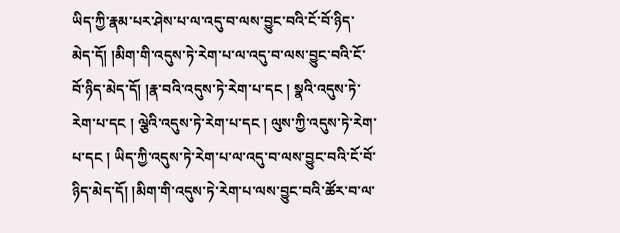ཡིད་ཀྱི་རྣམ་པར་ཤེས་པ་ལ་འདུ་བ་ལས་བྱུང་བའི་ངོ་བོ་ཉིད་མེད་དོ། །མིག་གི་འདུས་ཏེ་རེག་པ་ལ་འདུ་བ་ལས་བྱུང་བའི་ངོ་བོ་ཉིད་མེད་དོ། །རྣ་བའི་འདུས་ཏེ་རེག་པ་དང ། སྣའི་འདུས་ཏེ་རེག་པ་དང ། ལྕེའི་འདུས་ཏེ་རེག་པ་དང ། ལུས་ཀྱི་འདུས་ཏེ་རེག་པ་དང ། ཡིད་ཀྱི་འདུས་ཏེ་རེག་པ་ལ་འདུ་བ་ལས་བྱུང་བའི་ངོ་བོ་ཉིད་མེད་དོ། །མིག་གི་འདུས་ཏེ་རེག་པ་ལས་བྱུང་བའི་ཚོར་བ་ལ་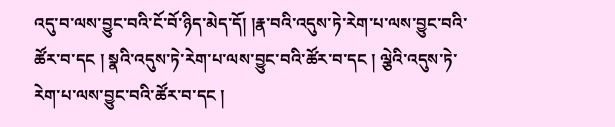འདུ་བ་ལས་བྱུང་བའི་ངོ་བོ་ཉིད་མེད་དོ། །རྣ་བའི་འདུས་ཏེ་རེག་པ་ལས་བྱུང་བའི་ཚོར་བ་དང ། སྣའི་འདུས་ཏེ་རེག་པ་ལས་བྱུང་བའི་ཚོར་བ་དང ། ལྕེའི་འདུས་ཏེ་རེག་པ་ལས་བྱུང་བའི་ཚོར་བ་དང །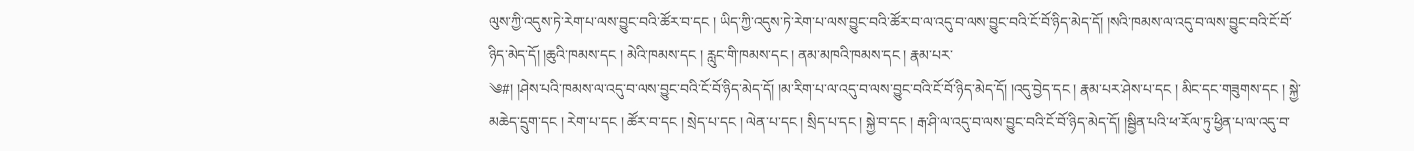ལུས་ཀྱི་འདུས་ཏེ་རེག་པ་ལས་བྱུང་བའི་ཚོར་བ་དང ། ཡིད་ཀྱི་འདུས་ཏེ་རེག་པ་ལས་བྱུང་བའི་ཚོར་བ་ལ་འདུ་བ་ལས་བྱུང་བའི་ངོ་བོ་ཉིད་མེད་དོ། །སའི་ཁམས་ལ་འདུ་བ་ལས་བྱུང་བའི་ངོ་བོ་ཉིད་མེད་དོ། །ཆུའི་ཁམས་དང ། མེའི་ཁམས་དང ། རླུང་གི་ཁམས་དང ། ནམ་མཁའི་ཁམས་དང ། རྣམ་པར་
༄#། །ཤེས་པའི་ཁམས་ལ་འདུ་བ་ལས་བྱུང་བའི་ངོ་བོ་ཉིད་མེད་དོ། །མ་རིག་པ་ལ་འདུ་བ་ལས་བྱུང་བའི་ངོ་བོ་ཉིད་མེད་དོ། །འདུ་བྱེད་དང ། རྣམ་པར་ཤེས་པ་དང ། མིང་དང་གཟུགས་དང ། སྐྱེ་མཆེད་དྲུག་དང ། རེག་པ་དང ། ཚོར་བ་དང ། སྲེད་པ་དང ། ལེན་པ་དང ། སྲིད་པ་དང ། སྐྱེ་བ་དང ། རྒ་ཤི་ལ་འདུ་བ་ལས་བྱུང་བའི་ངོ་བོ་ཉིད་མེད་དོ། །སྦྱིན་པའི་ཕ་རོལ་ཏུ་ཕྱིན་པ་ལ་འདུ་བ་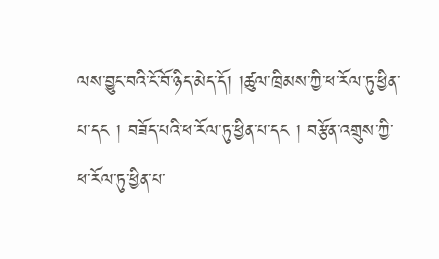ལས་བྱུང་བའི་ངོ་བོ་ཉིད་མེད་དོ། །ཚུལ་ཁྲིམས་ཀྱི་ཕ་རོལ་ཏུ་ཕྱིན་པ་དང ། བཟོད་པའི་ཕ་རོལ་ཏུ་ཕྱིན་པ་དང ། བརྩོན་འགྲུས་ཀྱི་ཕ་རོལ་ཏུ་ཕྱིན་པ་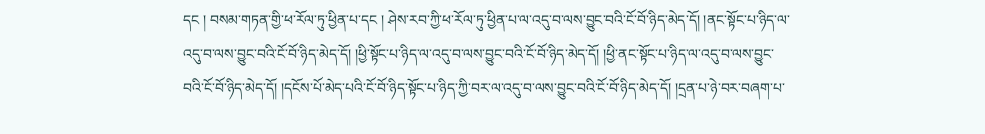དང ། བསམ་གཏན་གྱི་ཕ་རོལ་ཏུ་ཕྱིན་པ་དང ། ཤེས་རབ་ཀྱི་ཕ་རོལ་ཏུ་ཕྱིན་པ་ལ་འདུ་བ་ལས་བྱུང་བའི་ངོ་བོ་ཉིད་མེད་དོ། །ནང་སྟོང་པ་ཉིད་ལ་འདུ་བ་ལས་བྱུང་བའི་ངོ་བོ་ཉིད་མེད་དོ། །ཕྱི་སྟོང་པ་ཉིད་ལ་འདུ་བ་ལས་བྱུང་བའི་ངོ་བོ་ཉིད་མེད་དོ། །ཕྱི་ནང་སྟོང་པ་ཉིད་ལ་འདུ་བ་ལས་བྱུང་བའི་ངོ་བོ་ཉིད་མེད་དོ། །དངོས་པོ་མེད་པའི་ངོ་བོ་ཉིད་སྟོང་པ་ཉིད་ཀྱི་བར་ལ་འདུ་བ་ལས་བྱུང་བའི་ངོ་བོ་ཉིད་མེད་དོ། །དྲན་པ་ཉེ་བར་བཞག་པ་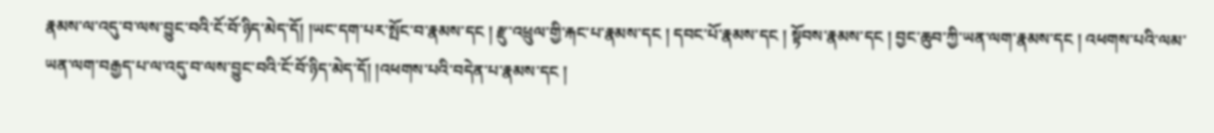རྣམས་ལ་འདུ་བ་ལས་བྱུང་བའི་ངོ་བོ་ཉིད་མེད་དོ། །ཡང་དག་པར་སྤོང་བ་རྣམས་དང ། རྫུ་འཕྲུལ་གྱི་རྐང་པ་རྣམས་དང ། དབང་པོ་རྣམས་དང ། སྟོབས་རྣམས་དང ། བྱང་ཆུབ་ཀྱི་ཡན་ལག་རྣམས་དང ། འཕགས་པའི་ལམ་ཡན་ལག་བརྒྱད་པ་ལ་འདུ་བ་ལས་བྱུང་བའི་ངོ་བོ་ཉིད་མེད་དོ། །འཕགས་པའི་བདེན་པ་རྣམས་དང །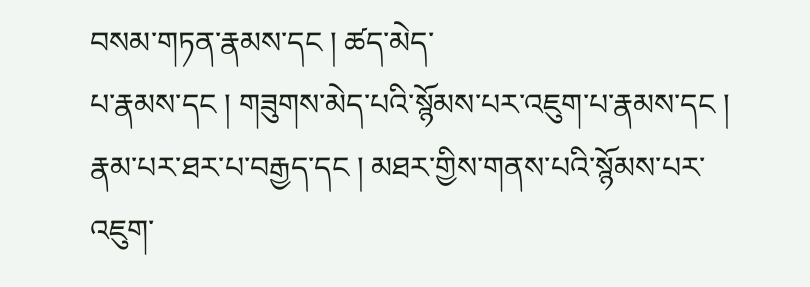བསམ་གཏན་རྣམས་དང ། ཚད་མེད་
པ་རྣམས་དང ། གཟུགས་མེད་པའི་སྙོམས་པར་འཇུག་པ་རྣམས་དང ། རྣམ་པར་ཐར་པ་བརྒྱད་དང ། མཐར་གྱིས་གནས་པའི་སྙོམས་པར་འཇུག་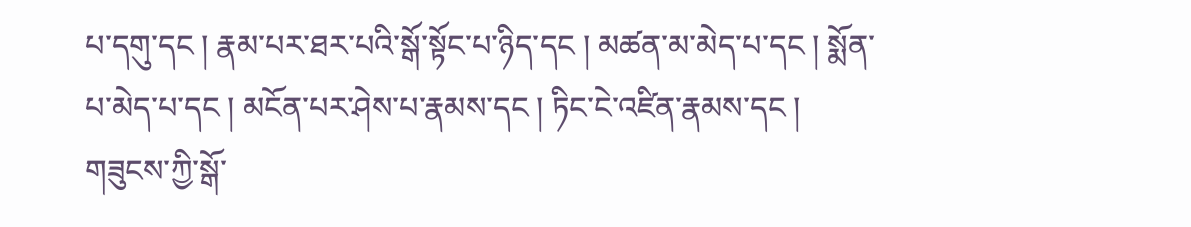པ་དགུ་དང ། རྣམ་པར་ཐར་པའི་སྒོ་སྟོང་པ་ཉིད་དང ། མཚན་མ་མེད་པ་དང ། སྨོན་པ་མེད་པ་དང ། མངོན་པར་ཤེས་པ་རྣམས་དང ། ཏིང་ངེ་འཛིན་རྣམས་དང ། གཟུངས་ཀྱི་སྒོ་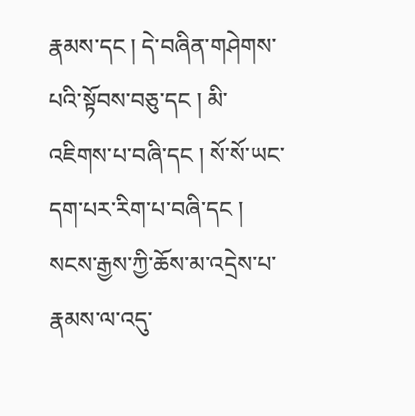རྣམས་དང ། དེ་བཞིན་གཤེགས་པའི་སྟོབས་བཅུ་དང ། མི་འཇིགས་པ་བཞི་དང ། སོ་སོ་ཡང་དག་པར་རིག་པ་བཞི་དང ། སངས་རྒྱས་ཀྱི་ཆོས་མ་འདྲེས་པ་རྣམས་ལ་འདུ་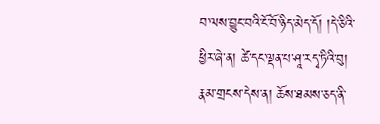བ་ལས་བྱུང་བའི་ངོ་བོ་ཉིད་མེད་དོ། །དེ་ཅིའི་ཕྱིར་ཞེ་ན། ཚེ་དང་ལྡན་པ་ཤཱ་རདྭ་ཏིའི་བུ། རྣམ་གྲངས་དེས་ན། ཆོས་ཐམས་ཅད་ནི་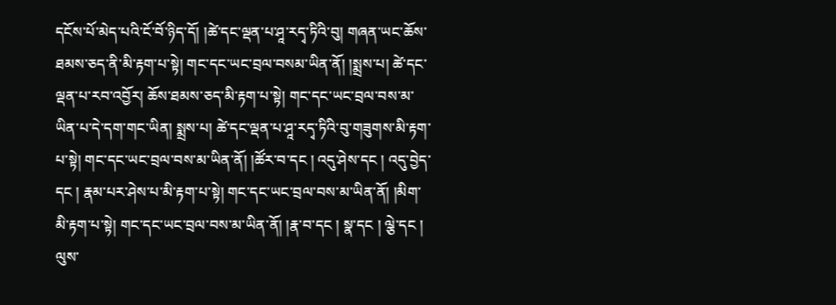དངོས་པོ་མེད་པའི་ངོ་བོ་ཉིད་དོ། །ཚེ་དང་ལྡན་པ་ཤཱ་རདྭ་ཏིའི་བུ། གཞན་ཡང་ཆོས་ཐམས་ཅད་ནི་མི་རྟག་པ་སྟེ། གང་དང་ཡང་བྲལ་བསམ་ཡིན་ནོ། །སྨྲས་པ། ཚེ་དང་ལྡན་པ་རབ་འབྱོར། ཆོས་ཐམས་ཅད་མི་རྟག་པ་སྟེ། གང་དང་ཡང་བྲལ་བས་མ་ཡིན་པ་དེ་དག་གང་ཡིན། སྨྲས་པ། ཚེ་དང་ལྡན་པ་ཤཱ་རདྭ་ཏིའི་བུ་གཟུགས་མི་རྟག་པ་སྟེ། གང་དང་ཡང་བྲལ་བས་མ་ཡིན་ནོ། །ཚོར་བ་དང ། འདུ་ཤེས་དང ། འདུ་བྱེད་དང ། རྣམ་པར་ཤེས་པ་མི་རྟག་པ་སྟེ། གང་དང་ཡང་བྲལ་བས་མ་ཡིན་ནོ། །མིག་མི་རྟག་པ་སྟེ། གང་དང་ཡང་བྲལ་བས་མ་ཡིན་ནོ། །རྣ་བ་དང ། སྣ་དང ། ལྕེ་དང ། ལུས་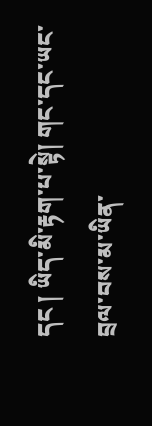དང ། ཡིད་མི་རྟག་པ་སྟེ། གང་དང་ཡང་བྲལ་བས་མ་ཡིན་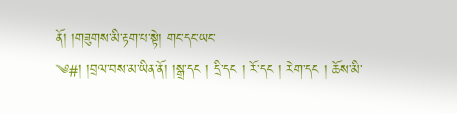ནོ། །གཟུགས་མི་རྟག་པ་སྟེ། གང་དང་ཡང་
༄#། །བྲལ་བས་མ་ཡིན་ནོ། །སྒྲ་དང ། དྲི་དང ། རོ་དང ། རེག་དང ། ཆོས་མི་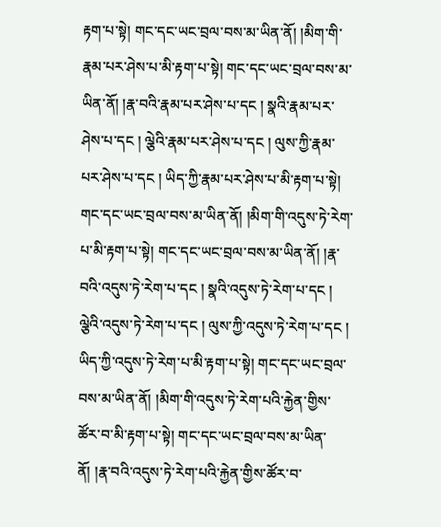རྟག་པ་སྟེ། གང་དང་ཡང་བྲལ་བས་མ་ཡིན་ནོ། །མིག་གི་རྣམ་པར་ཤེས་པ་མི་རྟག་པ་སྟེ། གང་དང་ཡང་བྲལ་བས་མ་ཡིན་ནོ། །རྣ་བའི་རྣམ་པར་ཤེས་པ་དང ། སྣའི་རྣམ་པར་ཤེས་པ་དང ། ལྕེའི་རྣམ་པར་ཤེས་པ་དང ། ལུས་ཀྱི་རྣམ་པར་ཤེས་པ་དང ། ཡིད་ཀྱི་རྣམ་པར་ཤེས་པ་མི་རྟག་པ་སྟེ། གང་དང་ཡང་བྲལ་བས་མ་ཡིན་ནོ། །མིག་གི་འདུས་ཏེ་རེག་པ་མི་རྟག་པ་སྟེ། གང་དང་ཡང་བྲལ་བས་མ་ཡིན་ནོ། །རྣ་བའི་འདུས་ཏེ་རེག་པ་དང ། སྣའི་འདུས་ཏེ་རེག་པ་དང ། ལྕེའི་འདུས་ཏེ་རེག་པ་དང ། ལུས་ཀྱི་འདུས་ཏེ་རེག་པ་དང ། ཡིད་ཀྱི་འདུས་ཏེ་རེག་པ་མི་རྟག་པ་སྟེ། གང་དང་ཡང་བྲལ་བས་མ་ཡིན་ནོ། །མིག་གི་འདུས་ཏེ་རེག་པའི་རྐྱེན་གྱིས་ཚོར་བ་མི་རྟག་པ་སྟེ། གང་དང་ཡང་བྲལ་བས་མ་ཡིན་ནོ། །རྣ་བའི་འདུས་ཏེ་རེག་པའི་རྐྱེན་གྱིས་ཚོར་བ་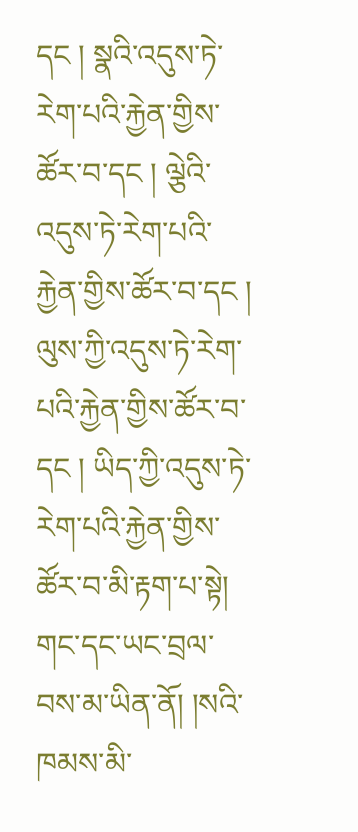དང ། སྣའི་འདུས་ཏེ་རེག་པའི་རྐྱེན་གྱིས་ཚོར་བ་དང ། ལྕེའི་འདུས་ཏེ་རེག་པའི་རྐྱེན་གྱིས་ཚོར་བ་དང ། ལུས་ཀྱི་འདུས་ཏེ་རེག་པའི་རྐྱེན་གྱིས་ཚོར་བ་དང ། ཡིད་ཀྱི་འདུས་ཏེ་རེག་པའི་རྐྱེན་གྱིས་ཚོར་བ་མི་རྟག་པ་སྟེ། གང་དང་ཡང་བྲལ་བས་མ་ཡིན་ནོ། །སའི་ཁམས་མི་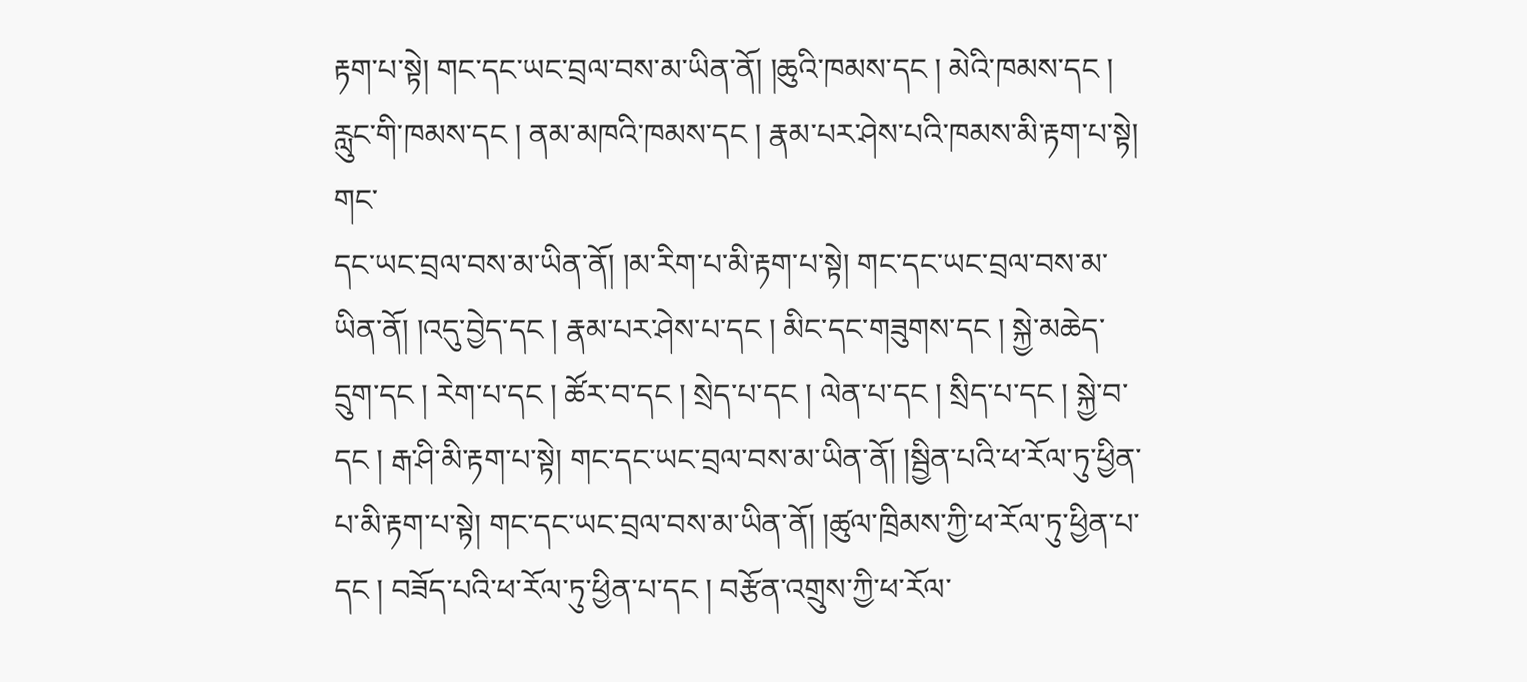རྟག་པ་སྟེ། གང་དང་ཡང་བྲལ་བས་མ་ཡིན་ནོ། །ཆུའི་ཁམས་དང ། མེའི་ཁམས་དང ། རླུང་གི་ཁམས་དང ། ནམ་མཁའི་ཁམས་དང ། རྣམ་པར་ཤེས་པའི་ཁམས་མི་རྟག་པ་སྟེ། གང་
དང་ཡང་བྲལ་བས་མ་ཡིན་ནོ། །མ་རིག་པ་མི་རྟག་པ་སྟེ། གང་དང་ཡང་བྲལ་བས་མ་ཡིན་ནོ། །འདུ་བྱེད་དང ། རྣམ་པར་ཤེས་པ་དང ། མིང་དང་གཟུགས་དང ། སྐྱེ་མཆེད་དྲུག་དང ། རེག་པ་དང ། ཚོར་བ་དང ། སྲེད་པ་དང ། ལེན་པ་དང ། སྲིད་པ་དང ། སྐྱེ་བ་དང ། རྒ་ཤི་མི་རྟག་པ་སྟེ། གང་དང་ཡང་བྲལ་བས་མ་ཡིན་ནོ། །སྦྱིན་པའི་ཕ་རོལ་ཏུ་ཕྱིན་པ་མི་རྟག་པ་སྟེ། གང་དང་ཡང་བྲལ་བས་མ་ཡིན་ནོ། །ཚུལ་ཁྲིམས་ཀྱི་ཕ་རོལ་ཏུ་ཕྱིན་པ་དང ། བཟོད་པའི་ཕ་རོལ་ཏུ་ཕྱིན་པ་དང ། བརྩོན་འགྲུས་ཀྱི་ཕ་རོལ་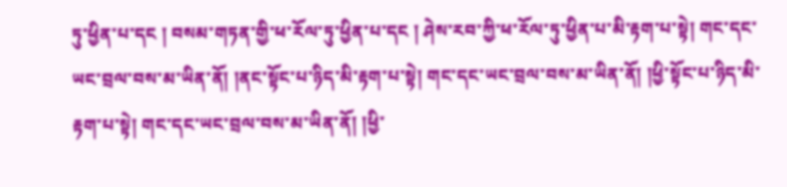ཏུ་ཕྱིན་པ་དང ། བསམ་གཏན་གྱི་ཕ་རོལ་ཏུ་ཕྱིན་པ་དང ། ཤེས་རབ་ཀྱི་ཕ་རོལ་ཏུ་ཕྱིན་པ་མི་རྟག་པ་སྟེ། གང་དང་ཡང་བྲལ་བས་མ་ཡིན་ནོ། །ནང་སྟོང་པ་ཉིད་མི་རྟག་པ་སྟེ། གང་དང་ཡང་བྲལ་བས་མ་ཡིན་ནོ། །ཕྱི་སྟོང་པ་ཉིད་མི་རྟག་པ་སྟེ། གང་དང་ཡང་བྲལ་བས་མ་ཡིན་ནོ། །ཕྱི་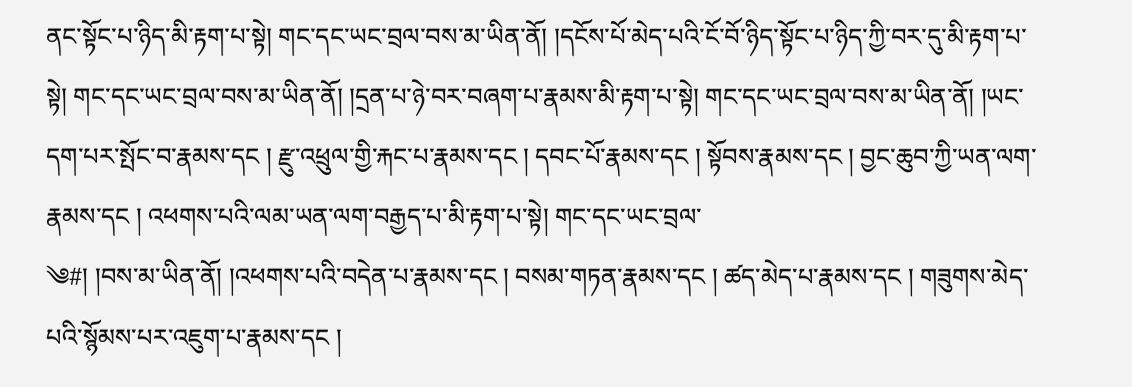ནང་སྟོང་པ་ཉིད་མི་རྟག་པ་སྟེ། གང་དང་ཡང་བྲལ་བས་མ་ཡིན་ནོ། །དངོས་པོ་མེད་པའི་ངོ་བོ་ཉིད་སྟོང་པ་ཉིད་ཀྱི་བར་དུ་མི་རྟག་པ་སྟེ། གང་དང་ཡང་བྲལ་བས་མ་ཡིན་ནོ། །དྲན་པ་ཉེ་བར་བཞག་པ་རྣམས་མི་རྟག་པ་སྟེ། གང་དང་ཡང་བྲལ་བས་མ་ཡིན་ནོ། །ཡང་དག་པར་སྤོང་བ་རྣམས་དང ། རྫུ་འཕྲུལ་གྱི་རྐང་པ་རྣམས་དང ། དབང་པོ་རྣམས་དང ། སྟོབས་རྣམས་དང ། བྱང་ཆུབ་ཀྱི་ཡན་ལག་རྣམས་དང ། འཕགས་པའི་ལམ་ཡན་ལག་བརྒྱད་པ་མི་རྟག་པ་སྟེ། གང་དང་ཡང་བྲལ་
༄#། །བས་མ་ཡིན་ནོ། །འཕགས་པའི་བདེན་པ་རྣམས་དང ། བསམ་གཏན་རྣམས་དང ། ཚད་མེད་པ་རྣམས་དང ། གཟུགས་མེད་པའི་སྙོམས་པར་འཇུག་པ་རྣམས་དང །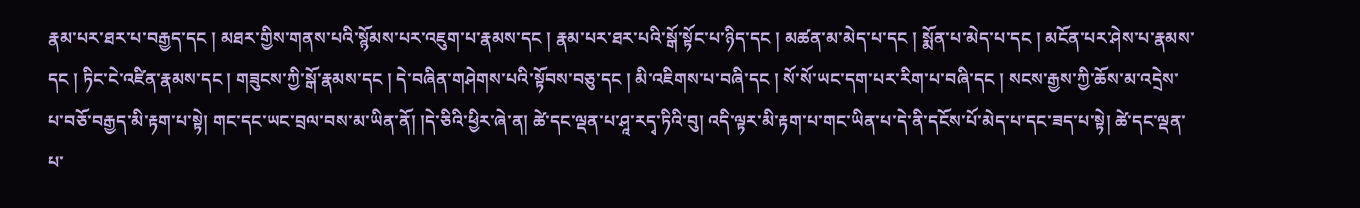རྣམ་པར་ཐར་པ་བརྒྱད་དང ། མཐར་གྱིས་གནས་པའི་སྙོམས་པར་འཇུག་པ་རྣམས་དང ། རྣམ་པར་ཐར་པའི་སྒོ་སྟོང་པ་ཉིད་དང ། མཚན་མ་མེད་པ་དང ། སྨོན་པ་མེད་པ་དང ། མངོན་པར་ཤེས་པ་རྣམས་དང ། ཏིང་ངེ་འཛིན་རྣམས་དང ། གཟུངས་ཀྱི་སྒོ་རྣམས་དང ། དེ་བཞིན་གཤེགས་པའི་སྟོབས་བཅུ་དང ། མི་འཇིགས་པ་བཞི་དང ། སོ་སོ་ཡང་དག་པར་རིག་པ་བཞི་དང ། སངས་རྒྱས་ཀྱི་ཆོས་མ་འདྲེས་པ་བཅོ་བརྒྱད་མི་རྟག་པ་སྟེ། གང་དང་ཡང་བྲལ་བས་མ་ཡིན་ནོ། །དེ་ཅིའི་ཕྱིར་ཞེ་ན། ཚེ་དང་ལྡན་པ་ཤཱ་རདྭ་ཏིའི་བུ། འདི་ལྟར་མི་རྟག་པ་གང་ཡིན་པ་དེ་ནི་དངོས་པོ་མེད་པ་དང་ཟད་པ་སྟེ། ཚེ་དང་ལྡན་པ་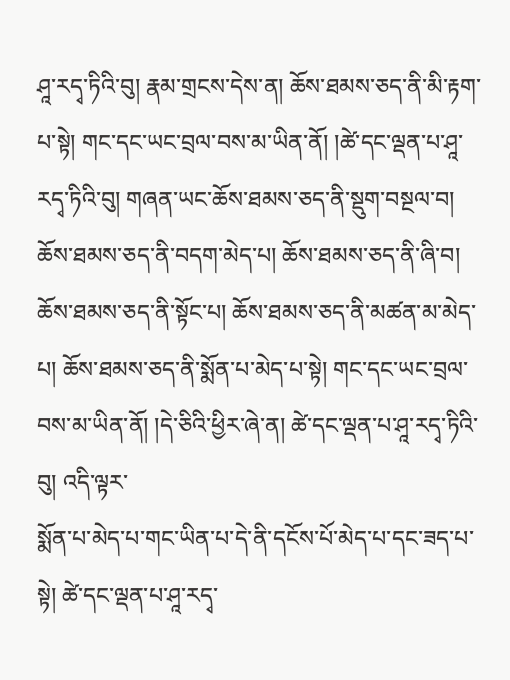ཤཱ་རདྭ་ཏིའི་བུ། རྣམ་གྲངས་དེས་ན། ཆོས་ཐམས་ཅད་ནི་མི་རྟག་པ་སྟེ། གང་དང་ཡང་བྲལ་བས་མ་ཡིན་ནོ། །ཚེ་དང་ལྡན་པ་ཤཱ་རདྭ་ཏིའི་བུ། གཞན་ཡང་ཆོས་ཐམས་ཅད་ནི་སྡུག་བསྔལ་བ། ཆོས་ཐམས་ཅད་ནི་བདག་མེད་པ། ཆོས་ཐམས་ཅད་ནི་ཞི་བ། ཆོས་ཐམས་ཅད་ནི་སྟོང་པ། ཆོས་ཐམས་ཅད་ནི་མཚན་མ་མེད་པ། ཆོས་ཐམས་ཅད་ནི་སྨོན་པ་མེད་པ་སྟེ། གང་དང་ཡང་བྲལ་བས་མ་ཡིན་ནོ། །དེ་ཅིའི་ཕྱིར་ཞེ་ན། ཚེ་དང་ལྡན་པ་ཤཱ་རདྭ་ཏིའི་བུ། འདི་ལྟར་
སྨོན་པ་མེད་པ་གང་ཡིན་པ་དེ་ནི་དངོས་པོ་མེད་པ་དང་ཟད་པ་སྟེ། ཚེ་དང་ལྡན་པ་ཤཱ་རདྭ་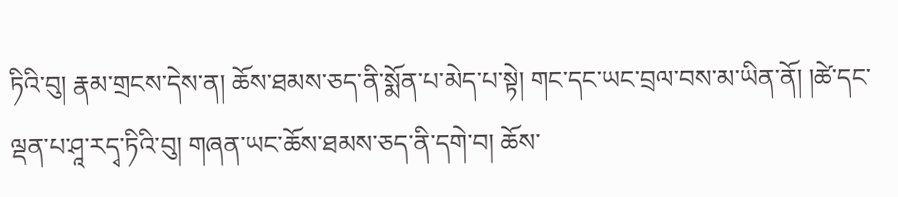ཏིའི་བུ། རྣམ་གྲངས་དེས་ན། ཆོས་ཐམས་ཅད་ནི་སྨོན་པ་མེད་པ་སྟེ། གང་དང་ཡང་བྲལ་བས་མ་ཡིན་ནོ། །ཚེ་དང་ལྡན་པ་ཤཱ་རདྭ་ཏིའི་བུ། གཞན་ཡང་ཆོས་ཐམས་ཅད་ནི་དགེ་བ། ཆོས་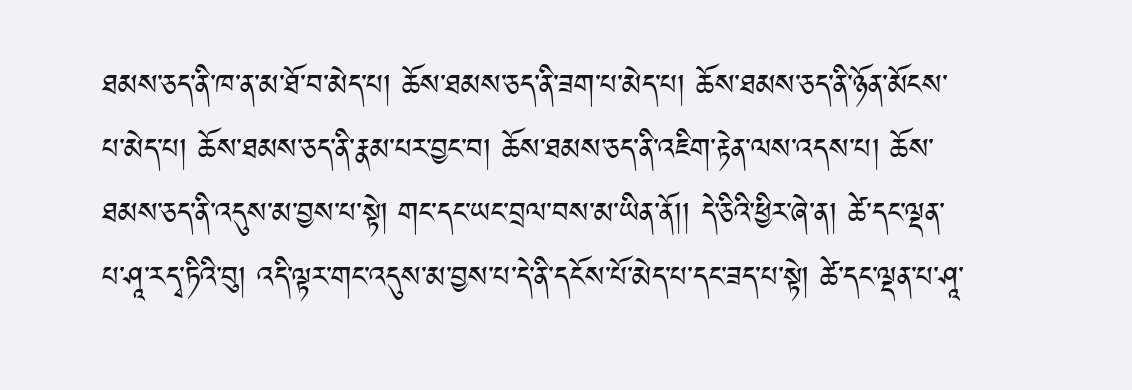ཐམས་ཅད་ནི་ཁ་ན་མ་ཐོ་བ་མེད་པ། ཆོས་ཐམས་ཅད་ནི་ཟག་པ་མེད་པ། ཆོས་ཐམས་ཅད་ནི་ཉོན་མོངས་པ་མེད་པ། ཆོས་ཐམས་ཅད་ནི་རྣམ་པར་བྱང་བ། ཆོས་ཐམས་ཅད་ནི་འཇིག་རྟེན་ལས་འདས་པ། ཆོས་ཐམས་ཅད་ནི་འདུས་མ་བྱས་པ་སྟེ། གང་དང་ཡང་བྲལ་བས་མ་ཡིན་ནོ།། དེ་ཅིའི་ཕྱིར་ཞེ་ན། ཚེ་དང་ལྡན་པ་ཤཱ་རདྭ་ཏིའི་བུ། འདི་ལྟར་གང་འདུས་མ་བྱས་པ་དེ་ནི་དངོས་པོ་མེད་པ་དང་ཟད་པ་སྟེ། ཚེ་དང་ལྡན་པ་ཤཱ་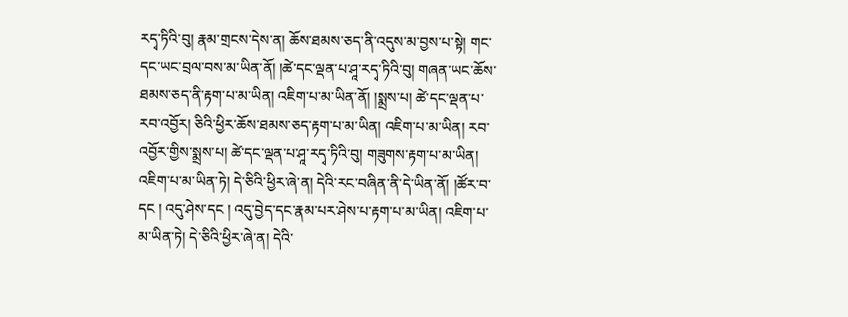རདྭ་ཏིའི་བུ། རྣམ་གྲངས་དེས་ན། ཆོས་ཐམས་ཅད་ནི་འདུས་མ་བྱས་པ་སྟེ། གང་དང་ཡང་བྲལ་བས་མ་ཡིན་ནོ། །ཚེ་དང་ལྡན་པ་ཤཱ་རདྭ་ཏིའི་བུ། གཞན་ཡང་ཆོས་ཐམས་ཅད་ནི་རྟག་པ་མ་ཡིན། འཇིག་པ་མ་ཡིན་ནོ། །སྨྲས་པ། ཚེ་དང་ལྡན་པ་རབ་འབྱོར། ཅིའི་ཕྱིར་ཆོས་ཐམས་ཅད་རྟག་པ་མ་ཡིན། འཇིག་པ་མ་ཡིན། རབ་འབྱོར་གྱིས་སྨྲས་པ། ཚེ་དང་ལྡན་པ་ཤཱ་རདྭ་ཏིའི་བུ། གཟུགས་རྟག་པ་མ་ཡིན། འཇིག་པ་མ་ཡིན་ཏེ། དེ་ཅིའི་ཕྱིར་ཞེ་ན། དེའི་རང་བཞིན་ནི་དེ་ཡིན་ནོ། །ཚོར་བ་དང ། འདུ་ཤེས་དང ། འདུ་བྱེད་དང་རྣམ་པར་ཤེས་པ་རྟག་པ་མ་ཡིན། འཇིག་པ་མ་ཡིན་ཏེ། དེ་ཅིའི་ཕྱིར་ཞེ་ན། དེའི་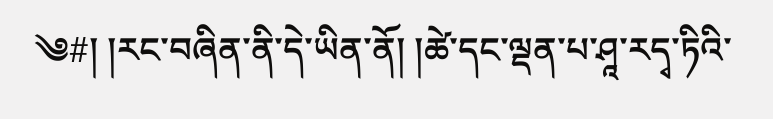༄#། །རང་བཞིན་ནི་དེ་ཡིན་ནོ། །ཚེ་དང་ལྡན་པ་ཤཱ་རདྭ་ཏིའི་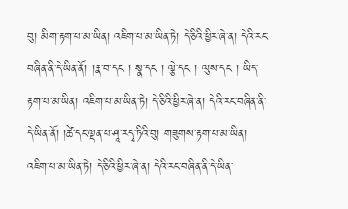བུ། མིག་རྟག་པ་མ་ཡིན། འཇིག་པ་མ་ཡིན་ཏེ། དེ་ཅིའི་ཕྱིར་ཞེ་ན། དེའི་རང་བཞིན་ནི་དེ་ཡིན་ནོ། །རྣ་བ་དང ། སྣ་དང ། ལྕེ་དང ། ལུས་དང ། ཡིད་རྟག་པ་མ་ཡིན། འཇིག་པ་མ་ཡིན་ཏེ། དེ་ཅིའི་ཕྱིར་ཞེ་ན། དེའི་རང་བཞིན་ནི་དེ་ཡིན་ནོ། །ཚེ་དང་ལྡན་པ་ཤཱ་རདྭ་ཏིའི་བུ། གཟུགས་རྟག་པ་མ་ཡིན། འཇིག་པ་མ་ཡིན་ཏེ། དེ་ཅིའི་ཕྱིར་ཞེ་ན། དེའི་རང་བཞིན་ནི་དེ་ཡིན་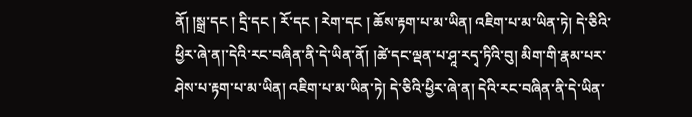ནོ། །སྒྲ་དང ། དྲི་དང ། རོ་དང ། རེག་དང ། ཆོས་རྟག་པ་མ་ཡིན། འཇིག་པ་མ་ཡིན་ཏེ། དེ་ཅིའི་ཕྱིར་ཞེ་ན།་དེའི་རང་བཞིན་ནི་དེ་ཡིན་ནོ། །ཚེ་དང་ལྡན་པ་ཤཱ་རདྭ་ཏིའི་བུ། མིག་གི་རྣམ་པར་ཤེས་པ་རྟག་པ་མ་ཡིན། འཇིག་པ་མ་ཡིན་ཏེ། དེ་ཅིའི་ཕྱིར་ཞེ་ན། དེའི་རང་བཞིན་ནི་དེ་ཡིན་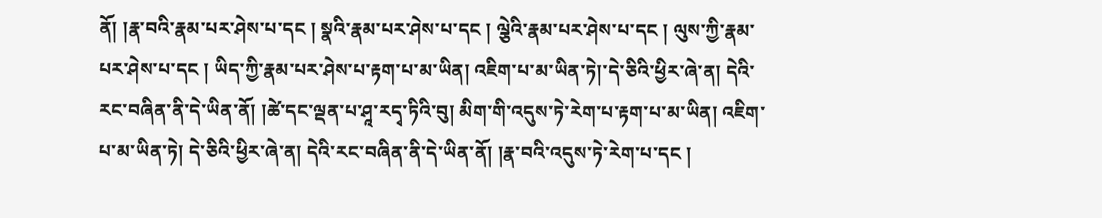ནོ། །རྣ་བའི་རྣམ་པར་ཤེས་པ་དང ། སྣའི་རྣམ་པར་ཤེས་པ་དང ། ལྕེའི་རྣམ་པར་ཤེས་པ་དང ། ལུས་ཀྱི་རྣམ་པར་ཤེས་པ་དང ། ཡིད་ཀྱི་རྣམ་པར་ཤེས་པ་རྟག་པ་མ་ཡིན། འཇིག་པ་མ་ཡིན་ཏེ།་དེ་ཅིའི་ཕྱིར་ཞེ་ན། དེའི་རང་བཞིན་ནི་དེ་ཡིན་ནོ། །ཚེ་དང་ལྡན་པ་ཤཱ་རདྭ་ཏིའི་བུ། མིག་གི་འདུས་ཏེ་རེག་པ་རྟག་པ་མ་ཡིན། འཇིག་པ་མ་ཡིན་ཏེ། དེ་ཅིའི་ཕྱིར་ཞེ་ན། དེའི་རང་བཞིན་ནི་དེ་ཡིན་ནོ། །རྣ་བའི་འདུས་ཏེ་རེག་པ་དང །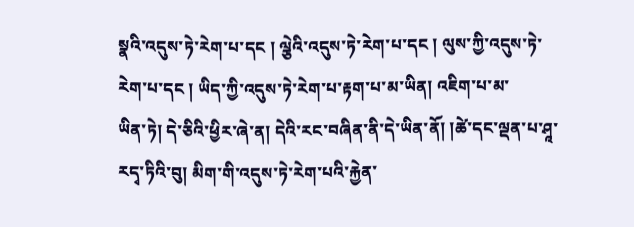སྣའི་འདུས་ཏེ་རེག་པ་དང ། ལྕེའི་འདུས་ཏེ་རེག་པ་དང ། ལུས་ཀྱི་འདུས་ཏེ་རེག་པ་དང ། ཡིད་ཀྱི་འདུས་ཏེ་རེག་པ་རྟག་པ་མ་ཡིན། འཇིག་པ་མ་
ཡིན་ཏེ། དེ་ཅིའི་ཕྱིར་ཞེ་ན། དེའི་རང་བཞིན་ནི་དེ་ཡིན་ནོ། །ཚེ་དང་ལྡན་པ་ཤཱ་རདྭ་ཏིའི་བུ། མིག་གི་འདུས་ཏེ་རེག་པའི་རྐྱེན་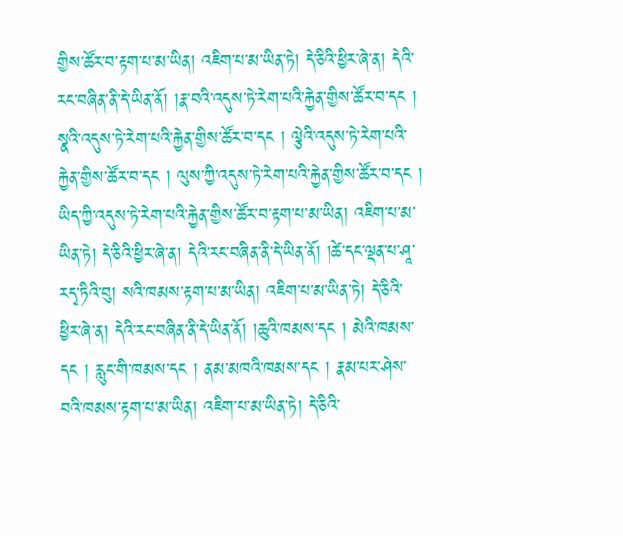གྱིས་ཚོར་བ་རྟག་པ་མ་ཡིན། འཇིག་པ་མ་ཡིན་ཏེ། དེ་ཅིའི་ཕྱིར་ཞེ་ན། དེའི་རང་བཞིན་ནི་དེ་ཡིན་ནོ། །རྣ་བའི་འདུས་ཏེ་རེག་པའི་རྐྱེན་གྱིས་ཚོར་བ་དང ། སྣའི་འདུས་ཏེ་རེག་པའི་རྐྱེན་གྱིས་ཚོར་བ་དང ། ལྕེའི་འདུས་ཏེ་རེག་པའི་རྐྱེན་གྱིས་ཚོར་བ་དང ། ལུས་ཀྱི་འདུས་ཏེ་རེག་པའི་རྐྱེན་གྱིས་ཚོར་བ་དང ། ཡིད་ཀྱི་འདུས་ཏེ་རེག་པའི་རྐྱེན་གྱིས་ཚོར་བ་རྟག་པ་མ་ཡིན། འཇིག་པ་མ་ཡིན་ཏེ། དེ་ཅིའི་ཕྱིར་ཞེ་ན། དེའི་རང་བཞིན་ནི་དེ་ཡིན་ནོ། །ཚེ་དང་ལྡན་པ་ཤཱ་རདྭ་ཏིའི་བུ། སའི་ཁམས་རྟག་པ་མ་ཡིན། འཇིག་པ་མ་ཡིན་ཏེ། དེ་ཅིའི་ཕྱིར་ཞེ་ན། དེའི་རང་བཞིན་ནི་དེ་ཡིན་ནོ། །ཆུའི་ཁམས་དང ། མེའི་ཁམས་དང ། རླུང་གི་ཁམས་དང ། ནམ་མཁའི་ཁམས་དང ། རྣམ་པར་ཤེས་བའི་ཁམས་རྟག་པ་མ་ཡིན། འཇིག་པ་མ་ཡིན་ཏེ། དེ་ཅིའི་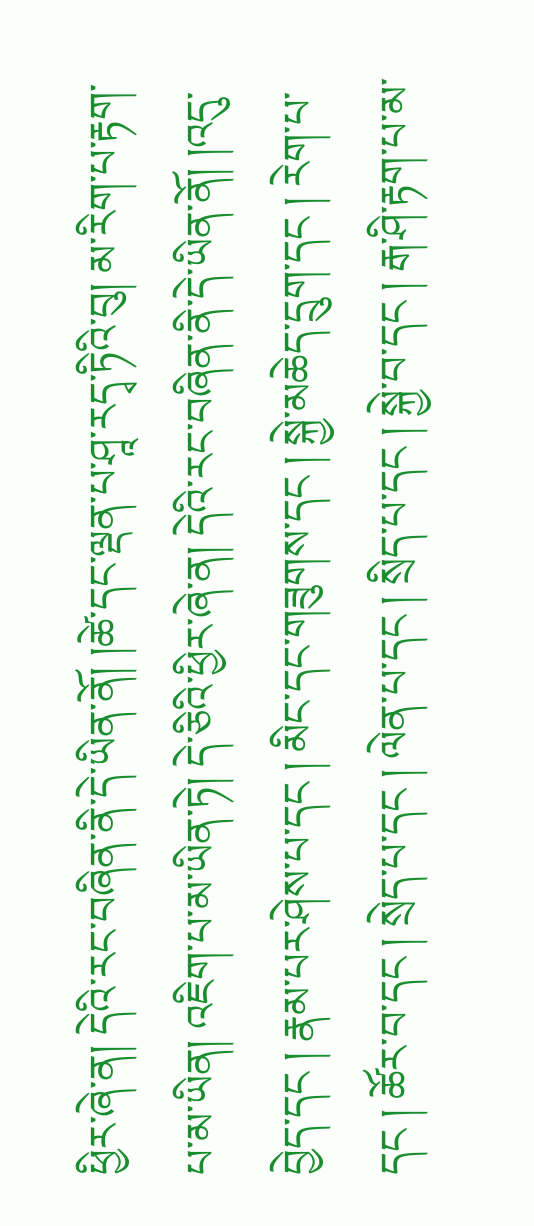ཕྱིར་ཞེ་ན། དེའི་རང་བཞིན་ནི་དེ་ཡིན་ནོ། །ཚེ་དང་ལྡན་པ་ཤཱ་རདྭ་ཏིའི་བུ། མ་རིག་པ་རྟག་པ་མ་ཡིན། འཇིག་པ་མ་ཡིན་ཏེ། དེ་ཅིའི་ཕྱིར་ཞེ་ན། དེའི་རང་བཞིན་ནི་དེ་ཡིན་ནོ། །འདུ་བྱེད་དང ། རྣམ་པར་ཤེས་པ་དང ། མིང་དང་གཟུགས་དང ། སྐྱེ་མཆེད་དྲུག་དང ། རེག་པ་དང ། ཚོར་བ་དང ། སྲེད་པ་དང ། ལེན་པ་དང ། སྲིད་པ་དང ། སྐྱེ་བ་དང ། རྒ་ཤི་རྟག་པ་མ་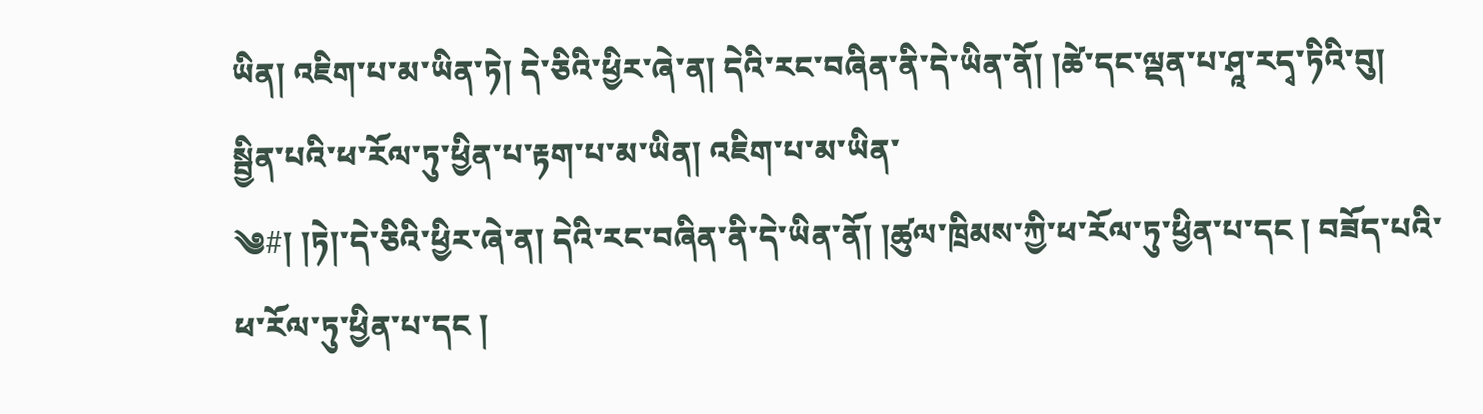ཡིན། འཇིག་པ་མ་ཡིན་ཏེ། དེ་ཅིའི་ཕྱིར་ཞེ་ན། དེའི་རང་བཞིན་ནི་དེ་ཡིན་ནོ། །ཚེ་དང་ལྡན་པ་ཤཱ་རདྭ་ཏིའི་བུ། སྦྱིན་པའི་ཕ་རོལ་ཏུ་ཕྱིན་པ་རྟག་པ་མ་ཡིན། འཇིག་པ་མ་ཡིན་
༄#། །ཏེ།་དེ་ཅིའི་ཕྱིར་ཞེ་ན། དེའི་རང་བཞིན་ནི་དེ་ཡིན་ནོ། །ཚུལ་ཁྲིམས་ཀྱི་ཕ་རོལ་ཏུ་ཕྱིན་པ་དང ། བཟོད་པའི་ཕ་རོལ་ཏུ་ཕྱིན་པ་དང །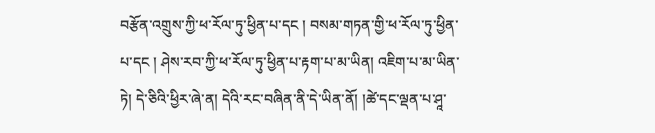བརྩོན་འགྲུས་ཀྱི་ཕ་རོལ་ཏུ་ཕྱིན་པ་དང ། བསམ་གཏན་གྱི་ཕ་རོལ་ཏུ་ཕྱིན་པ་དང ། ཤེས་རབ་ཀྱི་ཕ་རོལ་ཏུ་ཕྱིན་པ་རྟག་པ་མ་ཡིན། འཇིག་པ་མ་ཡིན་ཏེ། དེ་ཅིའི་ཕྱིར་ཞེ་ན། དེའི་རང་བཞིན་ནི་དེ་ཡིན་ནོ། །ཚེ་དང་ལྡན་པ་ཤཱ་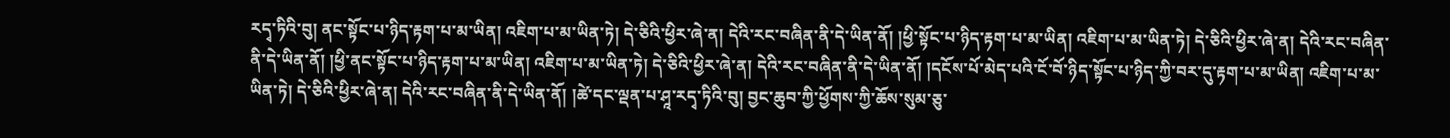རདྭ་ཏིའི་བུ། ནང་སྟོང་པ་ཉིད་རྟག་པ་མ་ཡིན། འཇིག་པ་མ་ཡིན་ཏེ། དེ་ཅིའི་ཕྱིར་ཞེ་ན། དེའི་རང་བཞིན་ནི་དེ་ཡིན་ནོ། །ཕྱི་སྟོང་པ་ཉིད་རྟག་པ་མ་ཡིན། འཇིག་པ་མ་ཡིན་ཏེ། དེ་ཅིའི་ཕྱིར་ཞེ་ན། དེའི་རང་བཞིན་ནི་དེ་ཡིན་ནོ། །ཕྱི་ནང་སྟོང་པ་ཉིད་རྟག་པ་མ་ཡིན། འཇིག་པ་མ་ཡིན་ཏེ། དེ་ཅིའི་ཕྱིར་ཞེ་ན། དེའི་རང་བཞིན་ནི་དེ་ཡིན་ནོ། །དངོས་པོ་མེད་པའི་ངོ་བོ་ཉིད་སྟོང་པ་ཉིད་ཀྱི་བར་དུ་རྟག་པ་མ་ཡིན། འཇིག་པ་མ་ཡིན་ཏེ། དེ་ཅིའི་ཕྱིར་ཞེ་ན། དེའི་རང་བཞིན་ནི་དེ་ཡིན་ནོ། །ཚེ་དང་ལྡན་པ་ཤཱ་རདྭ་ཏིའི་བུ། བྱང་ཆུབ་ཀྱི་ཕྱོགས་ཀྱི་ཆོས་སུམ་ཅུ་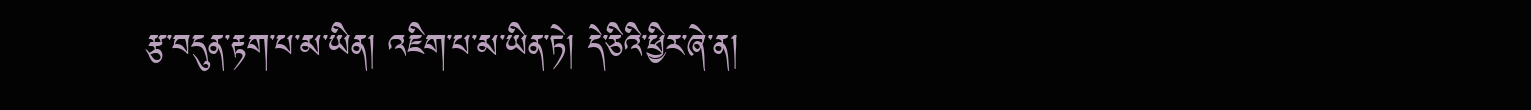རྩ་བདུན་རྟག་པ་མ་ཡིན། འཇིག་པ་མ་ཡིན་ཏེ། དེ་ཅིའི་ཕྱིར་ཞེ་ན།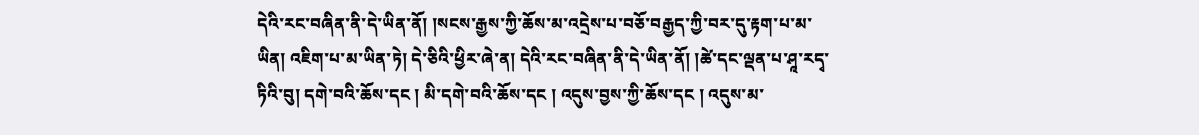དེའི་རང་བཞིན་ནི་དེ་ཡིན་ནོ། །སངས་རྒྱས་ཀྱི་ཆོས་མ་འདྲེས་པ་བཅོ་བརྒྱད་ཀྱི་བར་དུ་རྟག་པ་མ་ཡིན། འཇིག་པ་མ་ཡིན་ཏེ། དེ་ཅིའི་ཕྱིར་ཞེ་ན། དེའི་རང་བཞིན་ནི་དེ་ཡིན་ནོ། །ཚེ་དང་ལྡན་པ་ཤཱ་རདྭ་ཏིའི་བུ། དགེ་བའི་ཆོས་དང ། མི་དགེ་བའི་ཆོས་དང ། འདུས་བྱས་ཀྱི་ཆོས་དང ། འདུས་མ་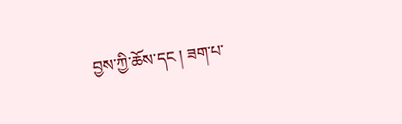བྱས་ཀྱི་ཆོས་དང ། ཟག་པ་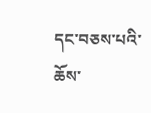དང་བཅས་པའི་ཆོས་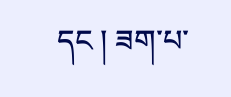དང ། ཟག་པ་